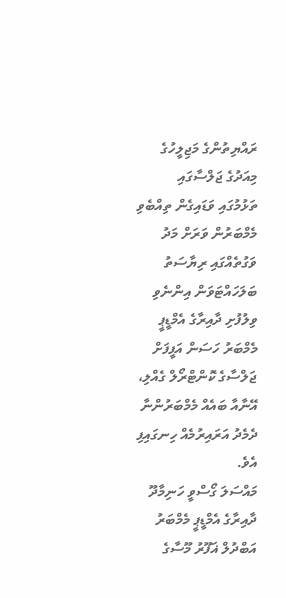ރައްޔިތުންގެ މަޖިލީހުގެ މިއަދުގެ ޖަލްސާގައި ތަޅުމުގައި ވަޑައިގެން ތިއްބެވި މެމްބަރުން ވަރަށް މަދު ވަގުތެއްގައި ރިޔާސަތު ބަލަހައްޓަވަން އިންނެވި ވިލުފުށި ދާއިރާގެ އެމްޑީޕީ މެމްބަރު ހަސަން އަފީފަށް ޖަލްސާގެ ކޮންޓްރޯލް ގެއްލި، އޭނާއާ ބައެއް މެމްބަރުންނާ ދެމެދު އަރައިރުމެއް ހިނގައިފި އެވެ.
މައްސަލަ ގޯސްވީ ހަނިމާދޫ ދާއިރާގެ އެމްޑީޕީ މެމްބަރު އަބްދުލް ޣަފޫރު މޫސާގެ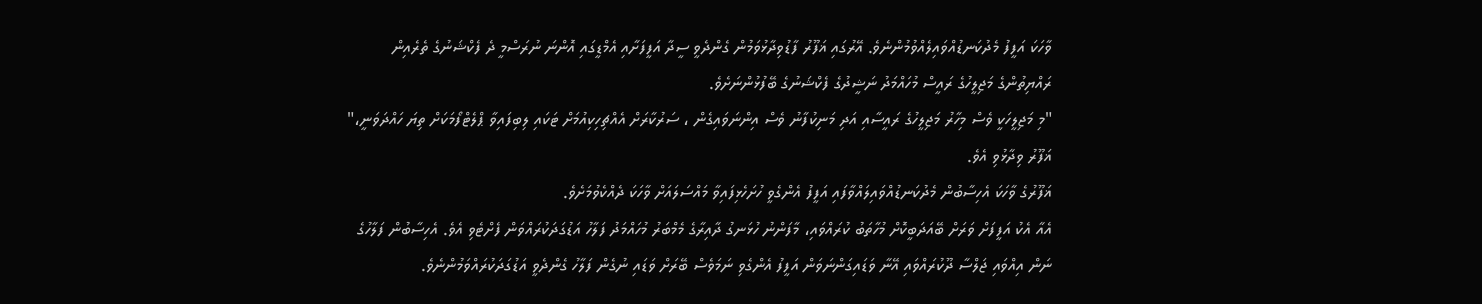ވާހަކަ އަފީފު މެދުކަނޑުއްވައިލެއްވުމުންނެވެ. އޭރުގައި ޣަފޫރު ފާޑުވިދާޅުވަމުން ގެންދެވީ ސީދާ އަފީފަށާއި އެމްޑީގައި އޮންނަ ނުރަސްމީ ދެ ފެކްޝަނުގެ ތެރެއިން ރައްޔިތުންގެ މަޖިލީހުގެ ރައީސް މުހައްމަދު ނަޝީދުގެ ފެކްޝަނުގެ ބޭފުޅުންނަށެވެ.
"މި މަޖިލީހަކީ ވެސް މިހާރު މަޖިލީހުގެ ރައީސާއި އަދި މަނިކުފާނު ވެސް އިންނަވައިގެން ، ސަރުކާރަށް އެއްޗިހިކިއުމަށް ޓަކައި ލިބިފައިވާ ޕްލެޓްފޯމަކަށް ތިޔަ ހައްދަވަނީ،" ޣަފޫރު ވިދާޅުވި އެވެ.
ޣަފޫރުގެ ވާހަކަ އެހިސާބުން މެދުކަނޑުއްވައިލައްވާފައި އަފީފު އެންގެވީ ހުށަހެޅިފައިވާ މައްސަލައަށް ވާހަކަ ދެއްކެވުމަށެވެ.
އެއާ އެކު އަފީފަށް ވަރަށް ބޭއަދަބީކޮށް މުހާތަބު ކުރައްވައި، މާފަންނު ހުޅަނގު ދާއިރާގެ މެމްބަރު މުހައްމަދު ފަލާހު އަޑުގަދަކުރައްވަން ފެށްޓެވި އެވެ. އެހިސާބުން ފަލާހުގެ ނަން އިއްވައި ޖަލްސާ ދޫކުރައްވައި އޭނާ ވަޑައިގަންނަވަން އަފީފު އެންގެވި ނަމަވެސް ބޭރަށް ވަޑައި ނުގެން ފަލާހު ގެންދެވީ އަޑުގަދަކުރައްވަމުންނެވެ.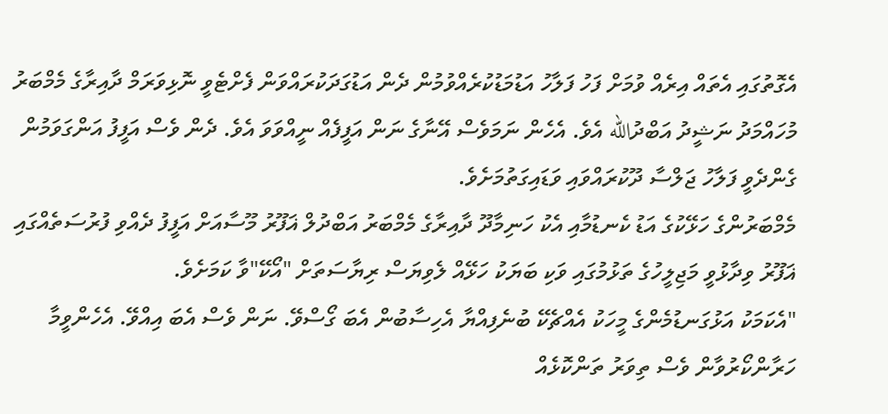އެގޮތުގައި އެތައް އިރެއް ވުމަށް ފަހު ފަލާހު އަޑުމަޑުކުރެއްވުމުން ދެން އަޑުގަދަކުރައްވަން ފެށްޓެވީ ނޮޅިވަރަމް ދާއިރާގެ މެމްބަރު މުހައްމަދު ނަޝީދު އަބްދުالله އެވެ. އެހެން ނަމަވެސް އޭނާގެ ނަން އަފީފެއް ނީއްވަވަ އެވެ. ދެން ވެސް އަފީފު އަންގަވަމުން ގެންދެވީ ފަލާހު ޖަލްސާ ދޫކުރައްވައި ވަޑައިގަތުމަށެވެ.
މެމްބަރުންގެ ހަޅޭކުގެ އަޑު ކެނޑުމާއި އެކު ހަނިމާދޫ ދާއިރާގެ މެމްބަރު އަބްދުލް ޣަފޫރު މޫސާއަށް އަފީފު ދެއްވި ފުރުސަތެއްގައި ޣަފޫރު ވިދާޅުވީ މަޖިލީހުގެ ތަޅުމުގައި ވަކި ބަޔަކު ހަޅޭއް ލެވިޔަސް ރިޔާސަތަށް "އޯކޭ"ވާ ކަމަށެވެ.
"އެކަމަކު އަޅުގަނޑުމެންގެ މީހަކު އެއްޗެކޭ ބުނެފިއްޔާ އެހިސާބުން އެބަ ގޯސްވޭ. ނަން ވެސް އެބަ އިއްވޭ. އެހެންވީމާ ހަރާންކޯރުވާން ވެސް ތިވަރު ތަންކޮޅެއް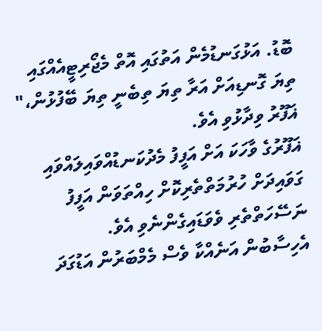ބޮޑު. އަޅުގަނޑުމެން އަތުގައި އޮތް މެޖޯރިޓީއެއްގައި ތިޔަ ގޮނޑިއަށް އަރާ ތިޔަ ތިބެނީ ތިޔަ ބޭފުޅުން،" ޣަފޫރު ވިދާޅުވި އެވެ.
ޣަފޫރުގެ ވާހަކަ އަށް އަފީފު މެދުކަނޑުއްވައިލައްވައި ގަވައިދަށް ހުރުމަތްތެރިކޮށް ހިއްތަވަން އަފީފު ނަސޭހަތްތެރި ވެވަޑައިގެންނެވި އެވެ.
އެހިސާބުން އަނެއްކާ ވެސް މެމްބަރުން އަޑުގަދަ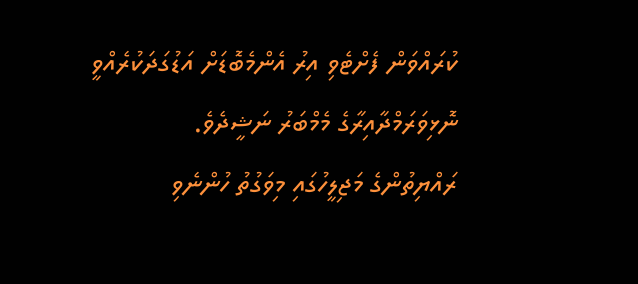ކުރައްވަން ފެށްޓެވި އިރު އެންމެބޮޑަށް އަޑުގަދަކުރެއްވީ ނޮޅިވަރަމްދާއިރާގެ މެމްބަރު ނަޝީދެވެ.
ރައްޔިތުންގެ މަޖިލީހުގައި މިވަގުތު ހުންނެވި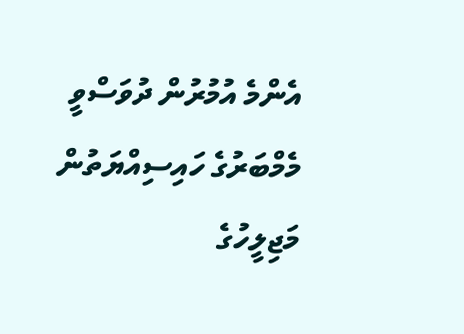އެންމެ އުމުރުން ދުވަސްވީ މެމްބަރުގެ ހައިސިއްޔަތުން މަޖިލީހުގެ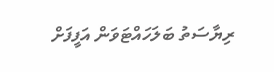ރިޔާސަތު ބަލަހައްޓަވަން އަފީފަށް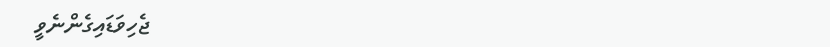ޖެހިވަޑައިގެންނެވީ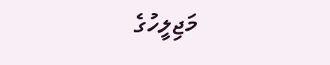މަޖިލީހުގެ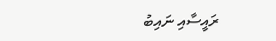ރައީސާއި ނައިބު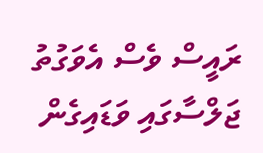ރައީސް ވެސް އެވަގުތު ޖަލްސާގައި ވަޑައިގެން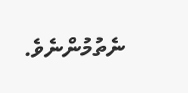ނެތުމުންނެވެ.